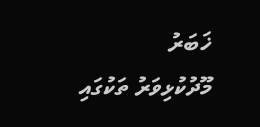ޚަބަރު
މޫދުކުޅިވަރު ތަކުގައި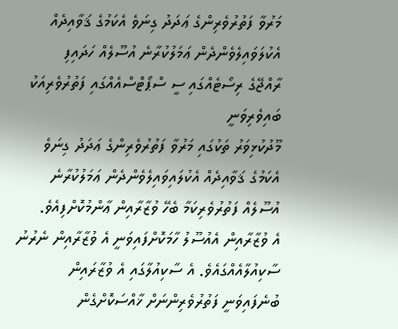މަރުވާ ފަތުރުވެރިންގެ ޢަދަދު ގިނަވެ އެކަމުގެ ޤަވާއިދެއް އެކުލަވައިލެވެންދެން ޢަމަލުކުރާނެ އުސޫލެއް ހަދައިފި
ރާއްޖޭގެ ރިސޯޓެއްގައި ސީ ސްޕޯޓްސްއެއްގައި ފަތުރުވެރިއަކު ބައިވެރިވަނީ
މޫދުކުޅިވަރު ތަކުގައި މަރުވާ ފަތުރުވެރިންގެ ޢަދަދު ގިނަވެ އެކަމުގެ ޤަވާއިދެއް އެކުލައިވައިލެވެންދެން ޢަމަލުކުރާނެ އުސޫލެއް ފަތުރުވެރިކަމާ ބެހޭ ވުޒާރާއިން ޢާންމުކޮށްފިއެވެ.
އެ ވުޒާރާއިން އެއުސޫލު ހާމަކޮށްފައިވަނީ އެ ވުޒާރާއިން ނެރުނު ސާކިއުލާއެއްގައެވެ. އެ ސާކިއުލާގައި އެ ވުޒާރައިން ބުނެފައިވަނީ ފަތުރުވެރިންނަށް ޚާއްސަކޮށްގެން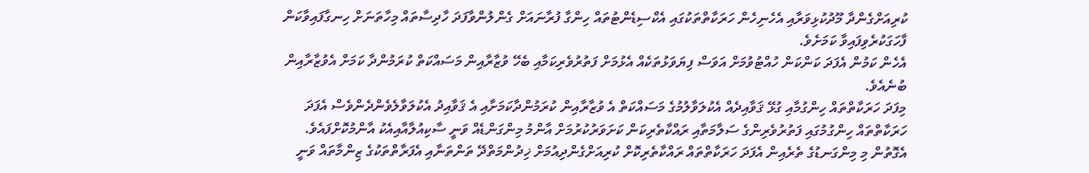ކުރިއަށްގެންދާ މޫދުކުޅިވަރާއި އެހެނިހެން ހަރަކާތްތަކުގައި އެކްސިޑެންޓުތައް ހިންގާ ފުރާނައަށް ގެންލުންވާފަދަ ހާދިސާތައް މިހާތަނަށް ހިނގާފައިވާކަން ފާހަގަކުރެވިފައިވާ ކަމަށެވެ.
އެހެން ކަމުން އެފަދަ ކަންކަން ހުއްޓުވުމަށް އަވަސް ފިޔަވަޅުތަކެއް އެޅުމަށް ފަތުރުވެރިކަމާއި ބެހޭ ވުޒާރާއިން މަސައްކަތް ކުރަމުންދާ ކަމަށް އެވުޒާރާއިން ބުނެއެވެ.
މިފަދަ ހަރަކާތްތައް ހިންގުމާއި ގުޅޭ ޤަވާއިދެއް އެކުލަވާލުމުގެ މަސައްކަތް އެ ވުޒާރާއިން ކުރަމުންދާކަމަށާއި އެ ޤަވާއިދު އެކުލަވާލެވެންދެންވެސް އެފަދަ ހަރަކާތްތައް ހިންގުމުގައި ފަތުރުވެރިންގެ ސަލާމަތާއި ރައްކާތެރިކަން ކަށަވަރުކުރުމަށް އާންމު މިންގަންޑެއް ވަނީ ސާކިއުލާއާއިއެކު އާންމުކޮށްފައެވެ.
އެގޮތުން މި މިންގަނޑުގެ ތެރެއިން އެފަދަ ހަރަކާތްތައް ރައްކާތެރިކޮށް ކުރިއަށްގެންދިއުމަށް ޚިދުންމަތްދޭ ތަންތަނާއި އެފަރާތްތަކުގެ ޒިންމާތައް ވަނީ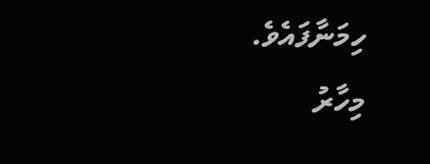ހިމަނާފައެވެ.
މިހާރު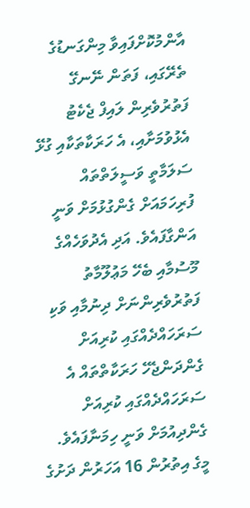އާންމުކޮށްފައިވާ މިންގަނޑުގެ ތެރޭގައި، ފަތަން ނޭނގޭ ފަތުރުވެރިން ލައިފް ޖެކެޓު އެޅުވުމަށާއި، އެ ހަރަކާތަކާއި ގުޅޭ ސަލަމާތީ ވަސީލަތްތައް ފުރިހަމައަށް ގެންގުޅުމަށް ވަނީ އަންގާފައެވެ. އަދި އެދުވަހެއްގެ މޫސުމާއި ބެހޭ މަޢުލޫމާތު ފަތުރުވެރިންނަށް ދިނުމާއި ވަކި ސަރަހައްދެއްގައި ކުރިއަށް ގެންދަންޖެހޭ ހަރަކާތްތައް އެ ސަރަހައްދެއްގައި ކުރިއަށް ގެންދިއުމަށް ވަނީ ހިމަނާފައެވެ.
މީގެ އިތުރުން 16 އަހަރުން ދަށުގެ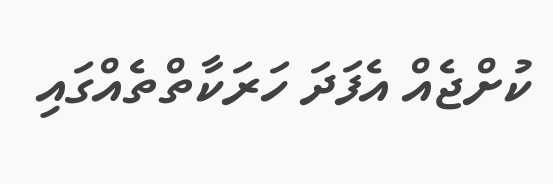ކުށްޖެއް އެފަދަ ހަރަކާތްތެއްގައި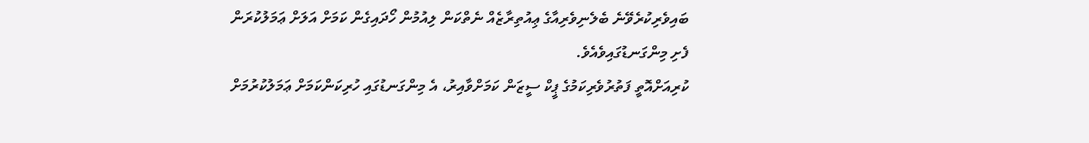ބައިވެރިކުރެވޭނެ ބެލެނިވެރިއާގެ ޢިއުތިރާޒެއް ނެތްކަން ލިއުމުން ހޯދައިގެން ކަމަށް އަލަށް ޢަމަލުކުރަން ފެށި މިންގަނޑުގައިވެއެވެ.
ކުރިއަށްއޮތީ ފަތުރުވެރިކަމުގެ ޕީކް ސީޒަން ކަމަށްވާއިރު، އެ މިންގަނޑުގައި ހުރިކަންކަމަށް ޢަމަލުކުރުމަށް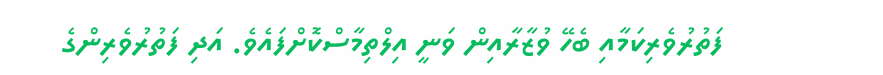ފަތުރުވެރިކަމާއި ބެހޭ ވުޒާރާއިން ވަނީ އިލްތިމާސްކޮށްފައެވެ. އަދި ފަތުރުވެރިންގެ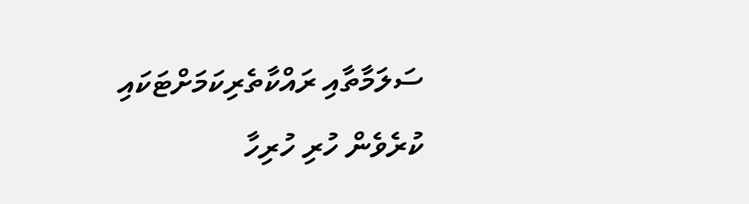ސަލަމާތާއި ރައްކާތެރިކަމަށްޓަކައި ކުރެވެން ހުރި ހުރިހާ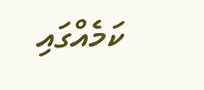ކަމެއްގައި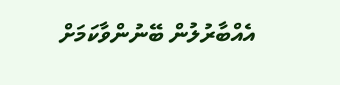އެއްބާރުލުން ބޭނުންވާކަމަށް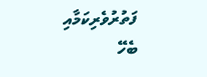ފަތުރުވެރިކަމާއި ބެހޭ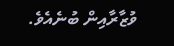ވުޒާރާއިން ބުނެއެވެ.